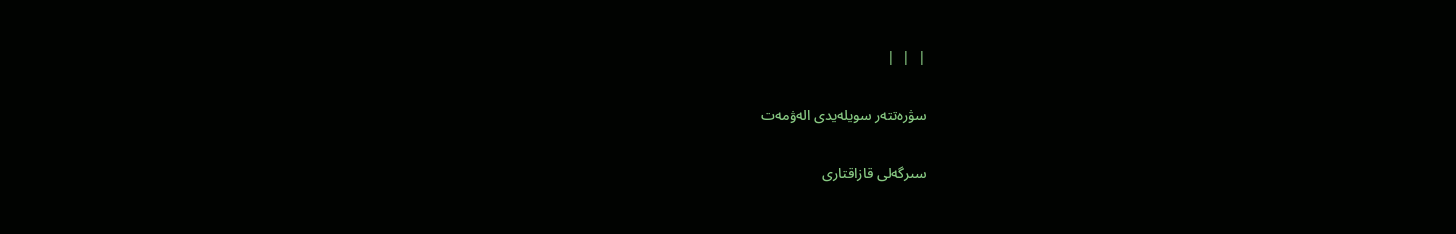|  |  |

سۋرەتتەر سويلەيدى الەۋمەت

سىرگەلى قازاقتارى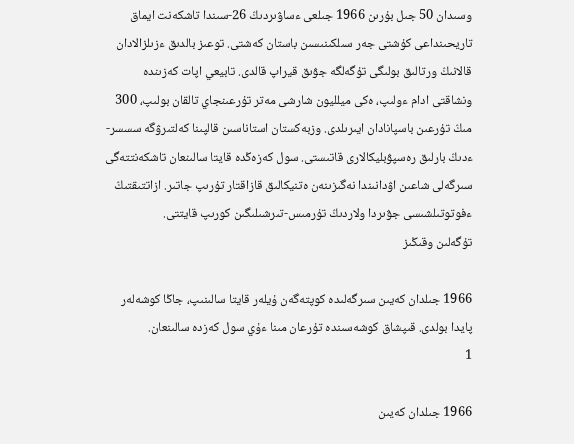وسىدان 50 جىل بۇرىن 1966 جىلعى ءساۋىردىڭ 26-سىندا تاشكەنت ايماق تاريحىنداعى كۇشتى جەر سىلكىنىسىن باستان كەشتى. توعىز بالدىق ءزىلزالادان قالانىڭ ورتالىق بولىگى تۇگەلگە جۋىق قيراپ قالدى. تابيعي اپات كەزىندە ونشاقتى ادام ءولىپ، ەكى ميلليون شارشى مەتر تۇرعىنجاي تالقان بولىپ، 300 مىڭ تۇرعىن باسپانادان ايىرىلدى. وزبەكستان استاناسىن قالپىنا كەلتىرۋگە سسسر-ءدىڭ بارلىق رەسپۋبليكالارى قاتىستى. سول كەزەڭدە قايتا سالىنعان تاشكەنتتەگى سىرگەلى شاعىن اۋدانىندا نەگىزىنەن ەتنيكالىق قازاقتار تۇرىپ جاتىر. ازاتتىقتىڭ ءفوتوتىلشىسى جۋىردا ولاردىڭ تۇرمىس-تىرشىلىگىن كورىپ قايتتى.
تۇگەلىن وقىڭىز

1966 جىلدان كەيىن سىرگەلىدە كوپتەگەن ۇيلەر قايتا سالىنىپ، جاڭا كوشەلەر پايدا بولدى. قىپشاق كوشەسىندە تۇرعان مىنا ءۇي سول كەزدە سالىنعان.
1

1966 جىلدان كەيىن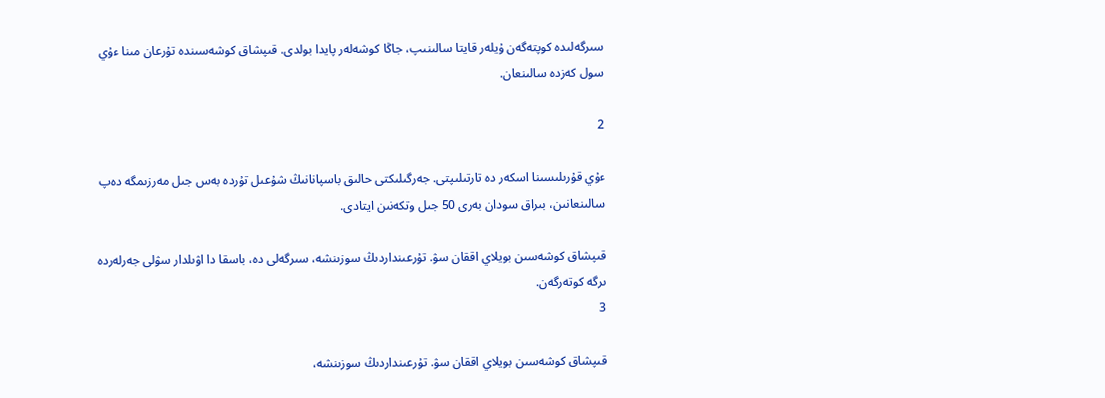سىرگەلىدە كوپتەگەن ۇيلەر قايتا سالىنىپ، جاڭا كوشەلەر پايدا بولدى. قىپشاق كوشەسىندە تۇرعان مىنا ءۇي سول كەزدە سالىنعان.

2

ءۇي قۇرىلىسىنا اسكەر دە تارتىلىپتى. جەرگىلىكتى حالىق باسپانانىڭ شۇعىل تۇردە بەس جىل مەرزىمگە دەپ سالىنعانىن، بىراق سودان بەرى 50 جىل وتكەنىن ايتادى.

قىپشاق كوشەسىن بويلاي اققان سۋ. تۇرعىنداردىڭ سوزىنشە، سىرگەلى دە، باسقا دا اۋىلدار سۋلى جەرلەردە ىرگە كوتەرگەن.
3

قىپشاق كوشەسىن بويلاي اققان سۋ. تۇرعىنداردىڭ سوزىنشە،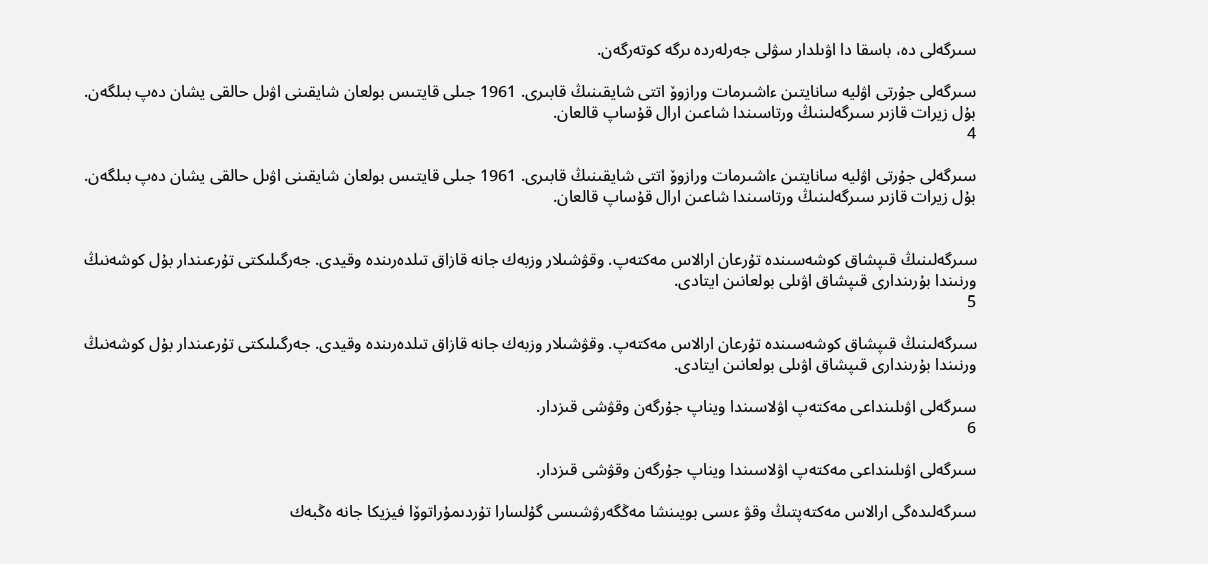سىرگەلى دە، باسقا دا اۋىلدار سۋلى جەرلەردە ىرگە كوتەرگەن.

سىرگەلى جۇرتى اۋليە سانايتىن ءاشىرمات ورازوۆ اتتى شايقىنىڭ قابىرى. 1961 جىلى قايتىس بولعان شايقىنى اۋىل حالقى يشان دەپ بىلگەن. بۇل زيرات قازىر سىرگەلىنىڭ ورتاسىندا شاعىن ارال قۇساپ قالعان.
4

سىرگەلى جۇرتى اۋليە سانايتىن ءاشىرمات ورازوۆ اتتى شايقىنىڭ قابىرى. 1961 جىلى قايتىس بولعان شايقىنى اۋىل حالقى يشان دەپ بىلگەن. بۇل زيرات قازىر سىرگەلىنىڭ ورتاسىندا شاعىن ارال قۇساپ قالعان.


سىرگەلىنىڭ قىپشاق كوشەسىندە تۇرعان ارالاس مەكتەپ. وقۋشىلار وزبەك جانە قازاق تىلدەرىندە وقيدى. جەرگىلىكتى تۇرعىندار بۇل كوشەنىڭ ورنىندا بۇرىندارى قىپشاق اۋىلى بولعانىن ايتادى.
5

سىرگەلىنىڭ قىپشاق كوشەسىندە تۇرعان ارالاس مەكتەپ. وقۋشىلار وزبەك جانە قازاق تىلدەرىندە وقيدى. جەرگىلىكتى تۇرعىندار بۇل كوشەنىڭ ورنىندا بۇرىندارى قىپشاق اۋىلى بولعانىن ايتادى.

سىرگەلى اۋىلىنداعى مەكتەپ اۋلاسىندا ويناپ جۇرگەن وقۋشى قىزدار.
6

سىرگەلى اۋىلىنداعى مەكتەپ اۋلاسىندا ويناپ جۇرگەن وقۋشى قىزدار.

سىرگەلىدەگى ارالاس مەكتەپتىڭ وقۋ ءىسى بويىنشا مەڭگەرۋشىسى گۇلسارا تۇردىمۇراتوۆا فيزيكا جانە ەڭبەك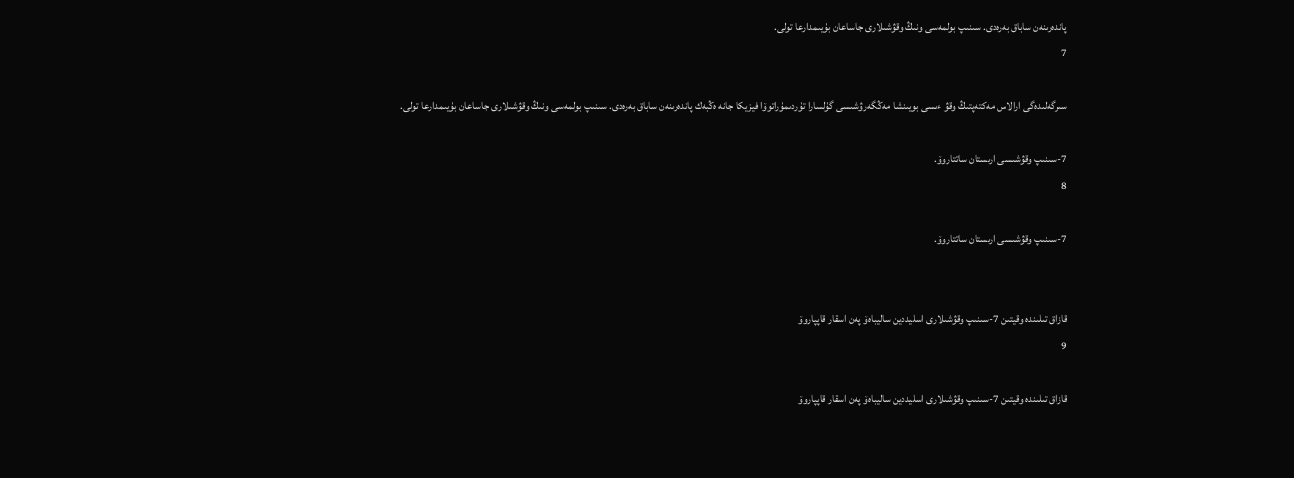پاندەرىنەن ساباق بەرەدى. سىنىپ بولمەسى ونىڭ وقۋشىلارى جاساعان بۇيىمدارعا تولى.
7

سىرگەلىدەگى ارالاس مەكتەپتىڭ وقۋ ءىسى بويىنشا مەڭگەرۋشىسى گۇلسارا تۇردىمۇراتوۆا فيزيكا جانە ەڭبەك پاندەرىنەن ساباق بەرەدى. سىنىپ بولمەسى ونىڭ وقۋشىلارى جاساعان بۇيىمدارعا تولى.

7-سىنىپ وقۋشىسى ارىستان ساتتاروۆ.
8

7-سىنىپ وقۋشىسى ارىستان ساتتاروۆ.


قازاق تىلىندە وقيتىن 7-سىنىپ وقۋشىلارى اسليددين ساليباەۆ پەن اسقار قاپپاروۆ
9

قازاق تىلىندە وقيتىن 7-سىنىپ وقۋشىلارى اسليددين ساليباەۆ پەن اسقار قاپپاروۆ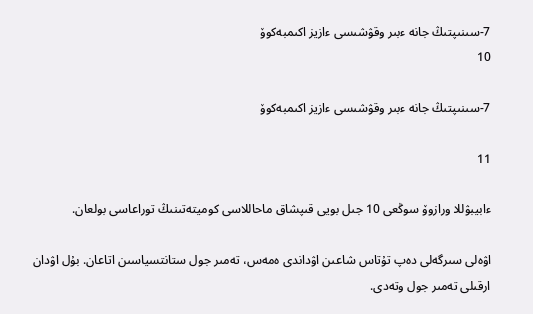7-سىنىپتىڭ جانە ءبىر وقۋشىسى ءازيز اكىمبەكوۆ
10

7-سىنىپتىڭ جانە ءبىر وقۋشىسى ءازيز اكىمبەكوۆ

11

ءابيبۋللا ورازوۆ سوڭعى 10 جىل بويى قىپشاق ماحاللاسى كوميتەتىنىڭ توراعاسى بولعان.

اۋەلى سىرگەلى دەپ تۇتاس شاعىن اۋداندى ەمەس، تەمىر جول ستانتسياسىن اتاعان. بۇل اۋدان ارقىلى تەمىر جول وتەدى.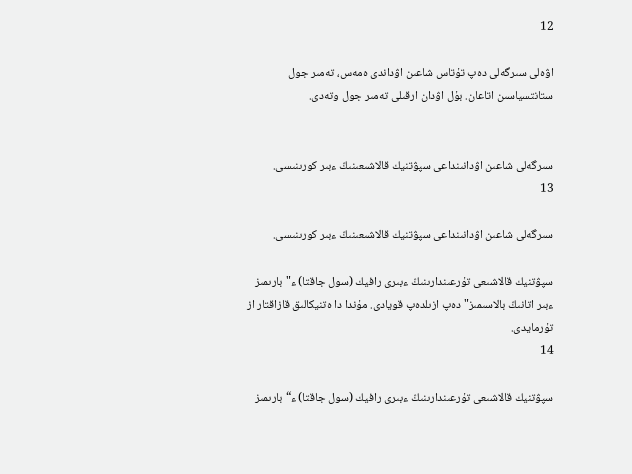12

اۋەلى سىرگەلى دەپ تۇتاس شاعىن اۋداندى ەمەس، تەمىر جول ستانتسياسىن اتاعان. بۇل اۋدان ارقىلى تەمىر جول وتەدى.


سىرگەلى شاعىن اۋدانىنداعى سپۋتنيك قالاشىعىنىڭ ءبىر كورىنىسى.
13

سىرگەلى شاعىن اۋدانىنداعى سپۋتنيك قالاشىعىنىڭ ءبىر كورىنىسى.

سپۋتنيك قالاشىعى تۇرعىندارىنىڭ ءبىرى رافيك (سول جاقتا) ء"بارىمىز ءبىر اتانىڭ بالاسىمىز" دەپ ازىلدەپ قويادى. مۇندا دا ەتنيكالىق قازاقتار از تۇرمايدى.
14

سپۋتنيك قالاشىعى تۇرعىندارىنىڭ ءبىرى رافيك (سول جاقتا) ء“بارىمىز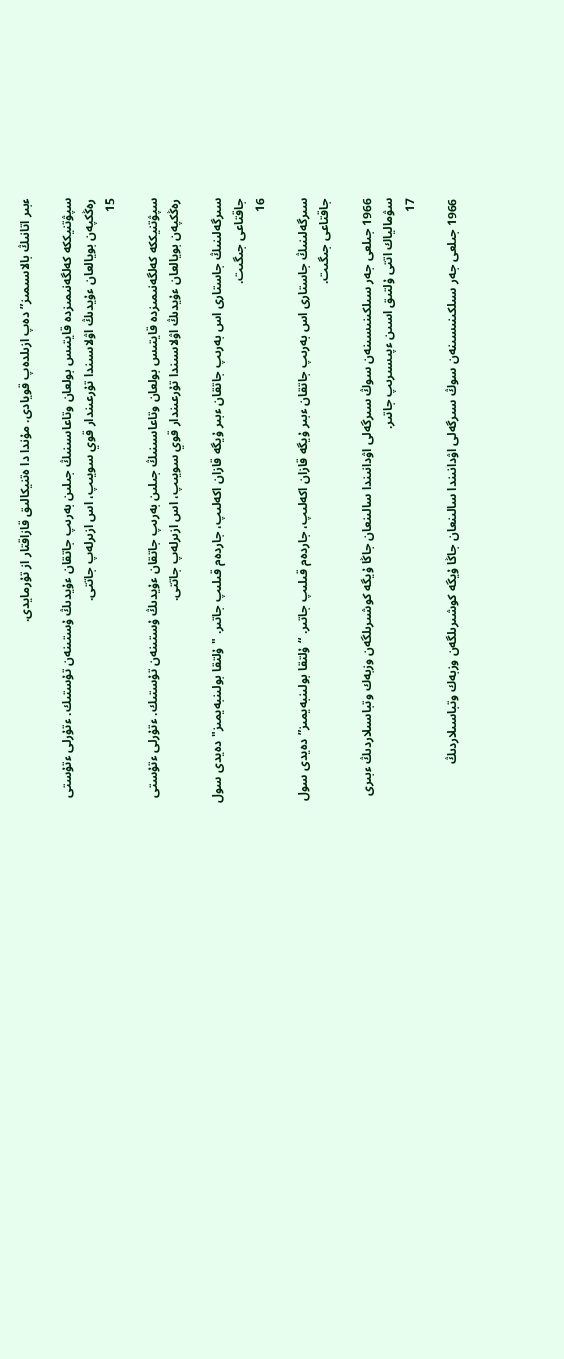ءبىر اتانىڭ بالاسىمىز” دەپ ازىلدەپ قويادى. مۇندا دا ەتنيكالىق قازاقتار از تۇرمايدى.

سپۋتنيككە كەلگەنىمىزدە قايتىس بولعان وتاعاسىنىڭ جىلىن بەرىپ جاتقان ءۇيدىڭ ۇستىنەن تۇستىك. ءتۇرلى ءتۇستى رەڭكپەن بويالعان ءۇيدىڭ اۋلاسىندا تۇرعىندار قوي سويىپ، اس ازىرلەپ جاتتى.
15

سپۋتنيككە كەلگەنىمىزدە قايتىس بولعان وتاعاسىنىڭ جىلىن بەرىپ جاتقان ءۇيدىڭ ۇستىنەن تۇستىك. ءتۇرلى ءتۇستى رەڭكپەن بويالعان ءۇيدىڭ اۋلاسىندا تۇرعىندار قوي سويىپ، اس ازىرلەپ جاتتى.

سىرگەلىنىڭ جاستارى اس بەرىپ جاتقان ءبىر ۇيگە قازان اكەلىپ، جاردەم قىلىپ جاتىر. "ۇلتقا بولىنبەيمىز" دەيدى سول جاقتاعى جىگىت.
16

سىرگەلىنىڭ جاستارى اس بەرىپ جاتقان ءبىر ۇيگە قازان اكەلىپ، جاردەم قىلىپ جاتىر. “ۇلتقا بولىنبەيمىز” دەيدى سول جاقتاعى جىگىت.

1966 جىلعى جەر سىلكىنىسىنەن سوڭ سىرگەلى اۋدانىندا سالىنعان جاڭا ۇيگە كوشىرىلگەن وزبەك وتباسىلاردىڭ ءبىرى سۋمالياك اتتى ۇلتىق اسىن ءپىسىرىپ جاتىر.
17

1966 جىلعى جەر سىلكىنىسىنەن سوڭ سىرگەلى اۋدانىندا سالىنعان جاڭا ۇيگە كوشىرىلگەن وزبەك وتباسىلاردىڭ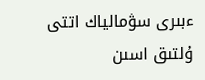ءبىرى سۋمالياك اتتى ۇلتىق اسىن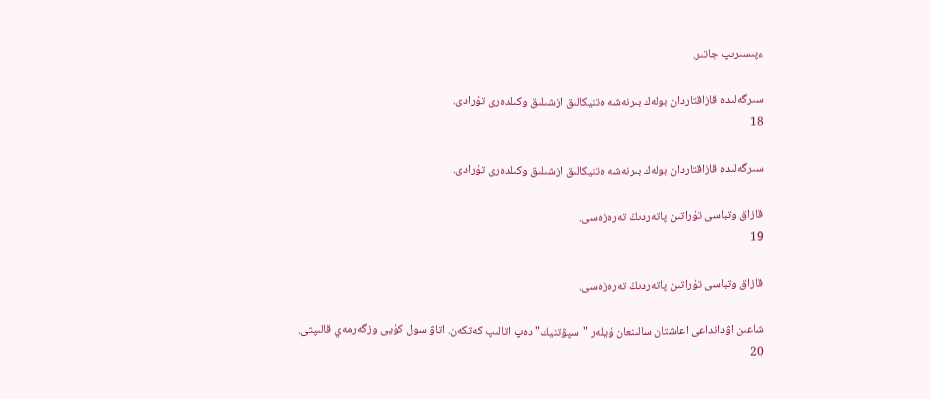ءپىسىرىپ جاتىر.

سىرگەلىدە قازاقتاردان بولەك بىرنەشە ەتنيكالىق ازشىلىق وكىلدەرى تۇرادى.
18

سىرگەلىدە قازاقتاردان بولەك بىرنەشە ەتنيكالىق ازشىلىق وكىلدەرى تۇرادى.

قازاق وتباسى تۇراتىن پاتەردىڭ تەرەزەسى.
19

قازاق وتباسى تۇراتىن پاتەردىڭ تەرەزەسى.

شاعىن اۋدانداعى اعاشتان سالىنعان ۇيلەر "سپۋتنيك" دەپ اتالىپ كەتكەن. اتاۋ سول كۇيى وزگەرمەي قالىپتى.
20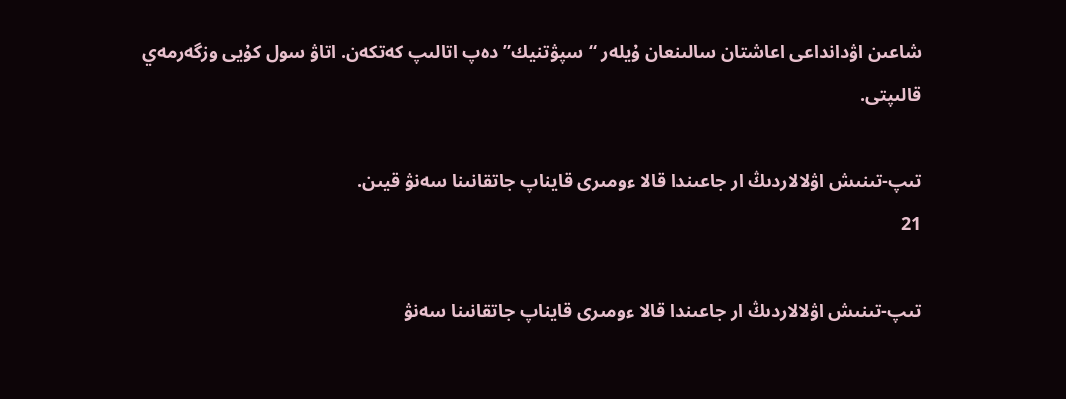شاعىن اۋدانداعى اعاشتان سالىنعان ۇيلەر “سپۋتنيك” دەپ اتالىپ كەتكەن. اتاۋ سول كۇيى وزگەرمەي قالىپتى.

تىپ-تىنىش اۋلالاردىڭ ار جاعىندا قالا ءومىرى قايناپ جاتقانىنا سەنۋ قيىن.
21

تىپ-تىنىش اۋلالاردىڭ ار جاعىندا قالا ءومىرى قايناپ جاتقانىنا سەنۋ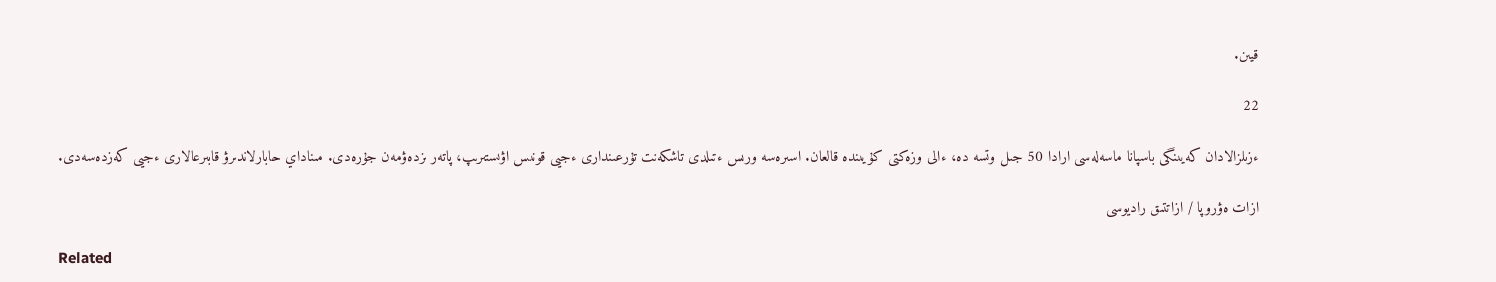قيىن.

22

ءزىلزالادان كەيىنگى باسپانا ماسەلەسى ارادا 50 جىل وتسە دە، ءالى وزەكتى كۇيىندە قالعان. اسىرەسە ورىس ءتىلدى تاشكەنت تۇرعىندارى ءجيى قونىس اۋىستىرىپ، پاتەر ىزدەۋمەن جۇرەدى. مىناداي حابارلاندىرۋ قابىرعالارى ءجيى كەزدەسەدى.

ازات ەۋروپا / ازاتتىق راديوسى

Related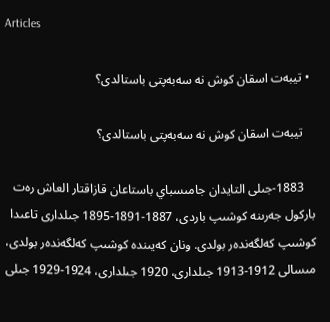Articles

  • تيبەت اسقان كوش نە سەبەپتى باستالدى؟

    تيبەت اسقان كوش نە سەبەپتى باستالدى؟

    1883-جىلى التايدان جامىسباي باستاعان قازاقتار العاش رەت باركول جەرىنە كوشىپ باردى، 1887-1891-1895 جىلدارى تاعىدا كوشىپ كەلگەندەر بولدى. ونان كەيىندە كوشىپ كەلگەندەر بولدى، مىسالى 1912-1913 جىلدارى، 1920 جىلدارى، 1924-1929 جىلى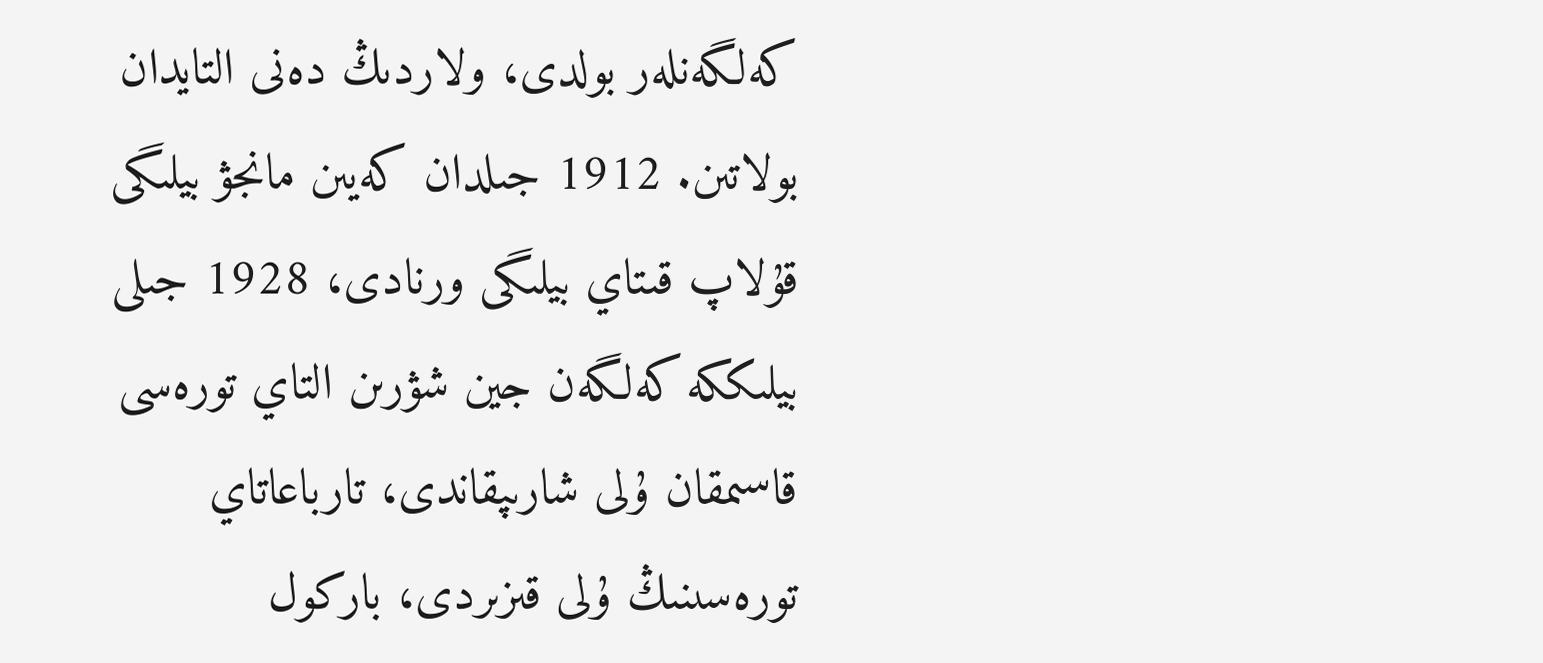كەلگەنلەر بولدى، ولاردىڭ دەنى التايدان بولاتىن. 1912 جىلدان كەيىن مانجۋ بيلىگى قۇلاپ قىتاي بيلىگى ورنادى، 1928 جىلى بيلىككە كەلگەن جين شۋرىن التاي تورەسى قاسىمقان ۇلى شارىپقاندى، تارباعاتاي تورەسىنىڭ ۇلى قىزىردى، باركول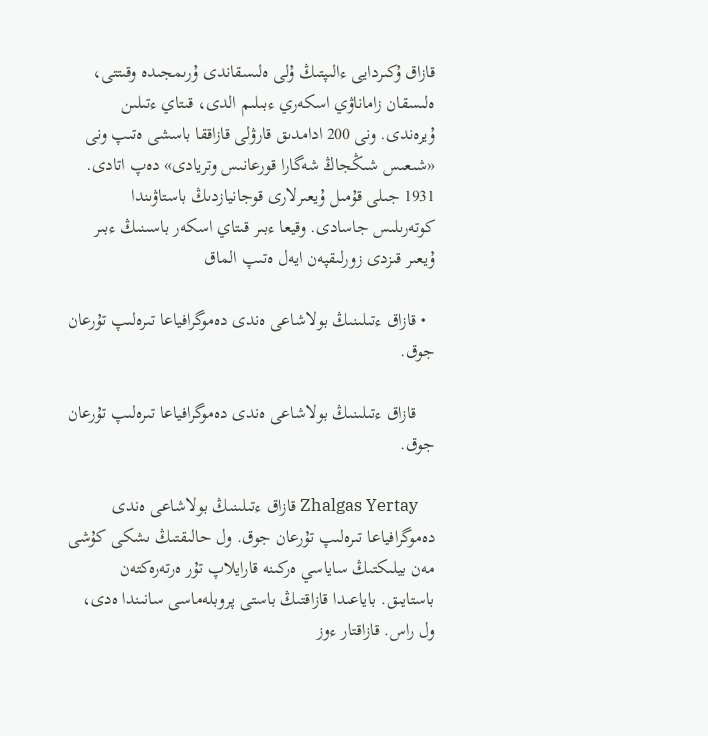قازاق ۇكىردايى ءالىپتىڭ ۇلى ەلىسقاندى ۇرىمجىدە وقىتتى، ەلىسقان زاماناۋي اسكەري ءبىلىم الدى، قىتاي ءتىلىن ۇيرەندى. ونى 200 ادامدىق قارۋلى قازاققا باسشى ەتىپ ونى «شىعىس شىڭجاڭ شەگارا قورعانىس وتريادى» دەپ اتادى. 1931 جىلى قۇمىل ۇيعىرلارى قوجانيازدىڭ باستاۋىندا كوتەرىلىس جاسادى. وقيعا ءبىر قىتاي اسكەر باسىنىڭ ءبىر ۇيعىر قىزدى زورلىقپەن ايەل ەتىپ الماق

  • قازاق ءتىلىنىڭ بولاشاعى ەندى دەموگرافياعا تىرەلىپ تۇرعان جوق.

    قازاق ءتىلىنىڭ بولاشاعى ەندى دەموگرافياعا تىرەلىپ تۇرعان جوق.

    Zhalgas Yertay قازاق ءتىلىنىڭ بولاشاعى ەندى دەموگرافياعا تىرەلىپ تۇرعان جوق. ول حالىقتىڭ ىشكى كۇشى مەن بيلىكتىڭ ساياسي ەركىنە قارايلاپ تۇر ەرتەرەكتەن باستايىق. باياعىدا قازاقتىڭ باستى پروبلەماسى سانىندا ەدى، ول راس. قازاقتار ءوز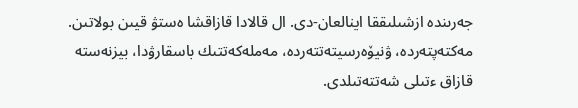جەرىندە ازشىلىققا اينالعان-دى. ال قالادا قازاقشا ەستۋ قيىن بولاتىن. مەكتەپتەردە، ۋنيۆەرسيتەتتەردە، مەملەكەتتىك باسقارۋدا، بيزنەستە قازاق ءتىلى شەتتەتىلدى.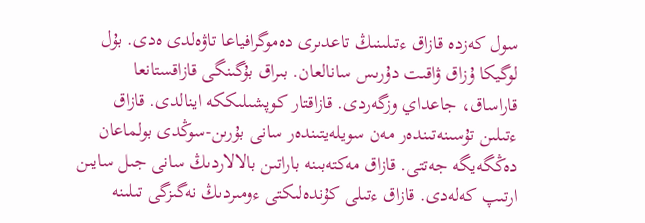سول كەزدە قازاق ءتىلىنىڭ تاعدىرى دەموگرافياعا تاۋەلدى ەدى. بۇل لوگيكا ۇزاق ۋاقىت دۇرىس سانالعان. بىراق بۇگىنگى قازاقستانعا قاراساق، جاعداي وزگەردى. قازاقتار كوپشىلىككە اينالدى. قازاق ءتىلىن تۇسىنەتىندەر مەن سويلەيتىندەر سانى بۇرىن-سوڭدى بولماعان دەڭگەيگە جەتتى. قازاق مەكتەبىنە باراتىن بالالاردىڭ سانى جىل سايىن ارتىپ كەلەدى. قازاق ءتىلى كۇندەلىكتى ءومىردىڭ نەگىزگى تىلىنە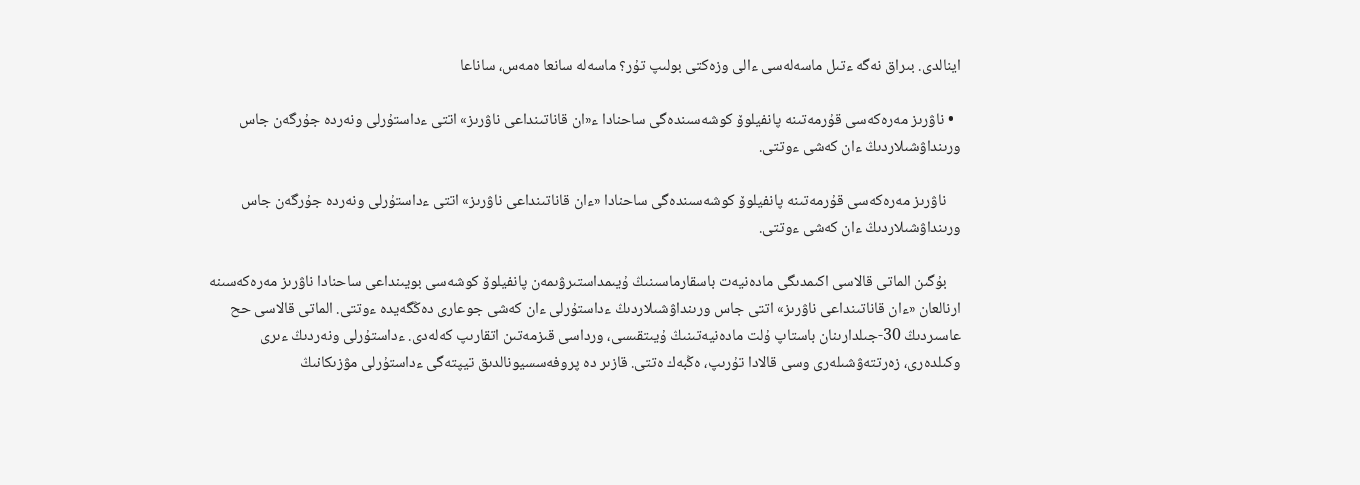اينالدى. بىراق نەگە ءتىل ماسەلەسى ءالى وزەكتى بولىپ تۇر؟ ماسەلە سانعا ەمەس، ساناعا

  • ناۋرىز مەرەكەسى قۇرمەتىنە پانفيلوۆ كوشەسىندەگى ساحنادا ء«ان قاناتىنداعى ناۋرىز» اتتى ءداستۇرلى ونەردە جۇرگەن جاس ورىنداۋشىلاردىڭ ءان كەشى ءوتتى.

    ناۋرىز مەرەكەسى قۇرمەتىنە پانفيلوۆ كوشەسىندەگى ساحنادا «ءان قاناتىنداعى ناۋرىز» اتتى ءداستۇرلى ونەردە جۇرگەن جاس ورىنداۋشىلاردىڭ ءان كەشى ءوتتى.

    بۇگىن الماتى قالاسى اكىمدىگى مادەنيەت باسقارماسىنىڭ ۇيىمداستىرۋىمەن پانفيلوۆ كوشەسى بويىنداعى ساحنادا ناۋرىز مەرەكەسىنە ارنالعان «ءان قاناتىنداعى ناۋرىز» اتتى جاس ورىنداۋشىلاردىڭ ءداستۇرلى ءان كەشى جوعارى دەڭگەيدە ءوتتى. الماتى قالاسى حح عاسىردىڭ 30-جىلدارىنان باستاپ ۇلت مادەنيەتىنىڭ ۇيىتقىسى، ورداسى قىزمەتىن اتقارىپ كەلەدى. ءداستۇرلى ونەردىڭ ءىرى وكىلدەرى، زەرتتەۋشىلەرى وسى قالادا تۇرىپ، ەڭبەك ەتتى. قازىر دە پروفەسسيونالدىق تيپتەگى ءداستۇرلى مۋزىكانىڭ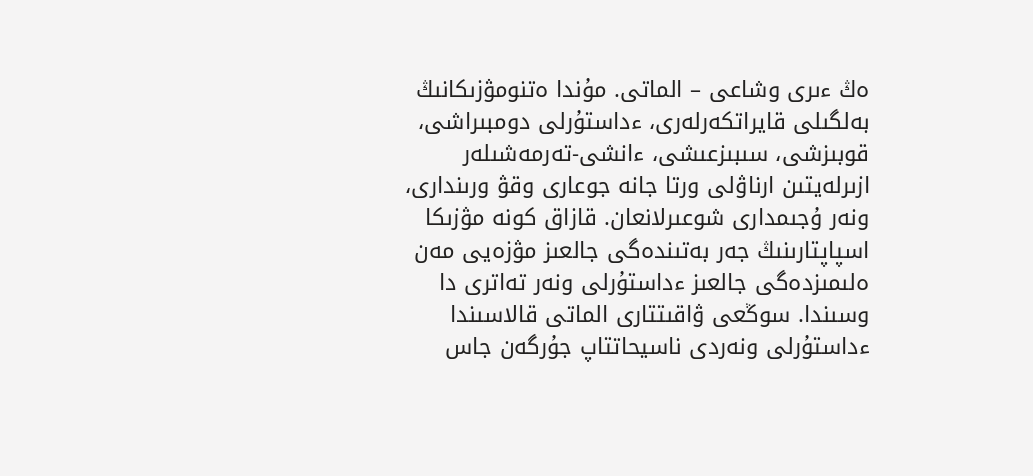ەڭ ءىرى وشاعى – الماتى. مۇندا ەتنومۋزىكانىڭ بەلگىلى قايراتكەرلەرى، ءداستۇرلى دومبىراشى، قوبىزشى، سىبىزعىشى، ءانشى-تەرمەشىلەر ازىرلەيتىن ارناۋلى ورتا جانە جوعارى وقۋ ورىندارى، ونەر ۇجىمدارى شوعىرلانعان. قازاق كونە مۋزىكا اسپاپتارىنىڭ جەر بەتىندەگى جالعىز مۋزەيى مەن ەلىمىزدەگى جالعىز ءداستۇرلى ونەر تەاترى دا وسىندا. سوڭعى ۋاقىتتارى الماتى قالاسىندا ءداستۇرلى ونەردى ناسيحاتتاپ جۇرگەن جاس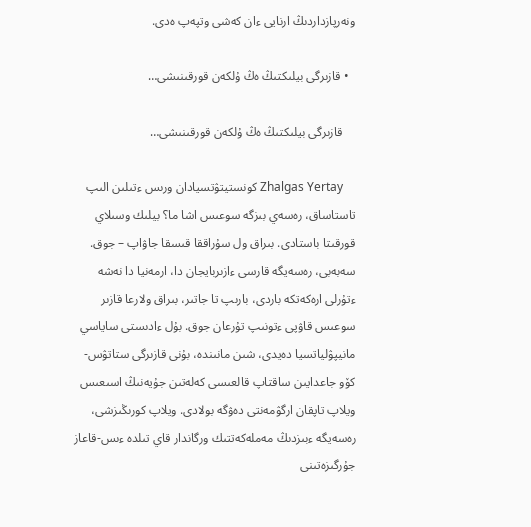ونەرپازداردىڭ ارنايى ءان كەشى وتپەپ ەدى.

  • قازىرگى بيلىكتىڭ ەڭ ۇلكەن قورقىنىشى…

    قازىرگى بيلىكتىڭ ەڭ ۇلكەن قورقىنىشى…

    Zhalgas Yertay كونستيتۋتسيادان ورىس ءتىلىن الىپ تاستاساق، رەسەي بىزگە سوعىس اشا ما؟ بيلىك وسىلاي قورقىتا باستادى. بىراق ول سۇراققا قىسقا جاۋاپ – جوق. سەبەبى، رەسەيگە قارسى ءازىربايجان دا، ارمەنيا دا نەشە ءتۇرلى ارەكەتكە باردى، بارىپ تا جاتىر، بىراق ولارعا قازىر سوعىس قاۋپى ءتونىپ تۇرعان جوق. بۇل ءادىستى ساياسي مانيپۋلياتسيا دەيدى، شىن مانىندە، بۇنى قازىرگى ستاتۋس-كۆو جاعدايىن ساقتاپ قالعىسى كەلەتىن جۇيەنىڭ اسىعىس ويلاپ تاپقان ارگۋمەنتى دەۋگە بولادى. ويلاپ كورىڭىزشى، رەسەيگە ءبىزدىڭ مەملەكەتتىك ورگاندار قاي تىلدە ءىس-قاعاز جۇرگىزەتىنى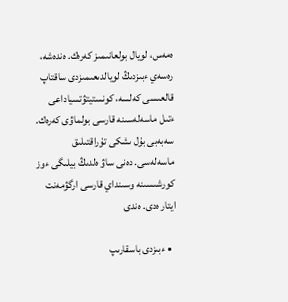ەمەس، لويال بولعانىمىز كەرەك. ەندەشە، رەسەي ءبىزدىڭ لويالدىعىمىزدى ساقتاپ قالعىسى كەلسە، كونستيتۋتسياداعى ءتىل ماسەلەسىنە قارسى بولماۋى كەرەك. سەبەبى بۇل ىشكى تۇراقتىلىق ماسەلەسى. دەنى ساۋ ەلدىڭ بيلىگى ءوز كورشىسىنە وسىنداي قارسى ارگۋمەنت ايتار ەدى. ەندى

  • ءبىزدى باسقارىپ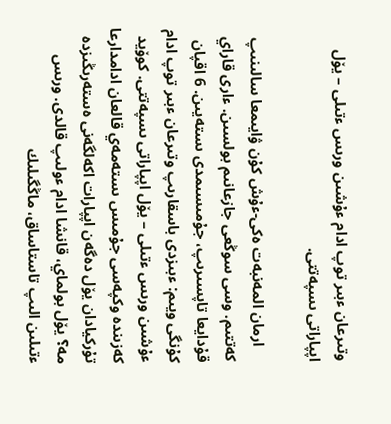وتىرعان ءبىر توپ ادام ءۇشىن ورىس ءتىلى – يۆل اپپاراتى ىسپەتتى.

    ارمان المەنبەت ەكى-ءۇش كۇن ۋايىمعا سالىنىپ كەتتىم. وسى سوڭعى جازعانىم بولسىن. ءارى قاراي قۇدايعا تاپسىرىپ، جۇمىسىمدى ىستەيىن. 6 اقپان كۇنگى ويىم: ءبىزدى باسقارىپ وتىرعان ءبىر توپ ادام ءۇشىن ورىس ءتىلى – يۆل اپپاراتى ىسپەتتى. كوۆيد كەزىندە وكپەسى جۇمىس ىستەمەي قالعان ادامدارعا تۇركيادان يۆل دەگەن اپپارات اكەلگەنى ەستەرىڭىزدە مە؟ يۆل بولماي، قانشا ادام ءولىپ قالدى. ورىس ءتىلىن الىپ تاستاساق، ماڭگىلىك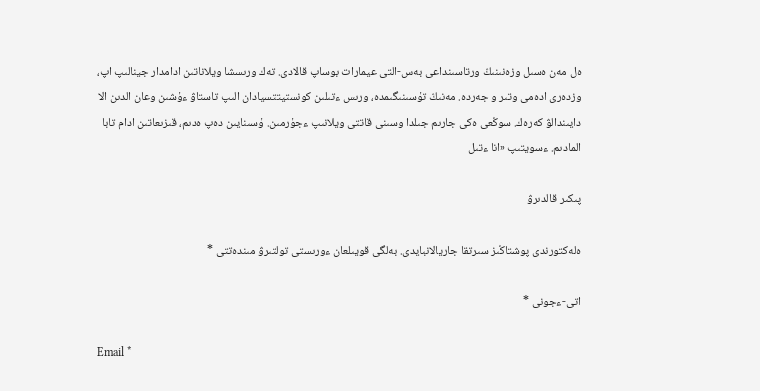ەل مەن ەسىل وزەنىنىڭ ورتاسىنداعى بەس-التى عيمارات بوساپ قالادى. تەك ورىسشا ويلاناتىن ادامدار جينالىپ اپ، وزدەرى ادەمى وتىر و جەردە. مەنىڭ تۇسىنىگىمدە، ورىس ءتىلىن كونستيتتسيادان الىپ تاستاۋ ءۇشىن وعان الدىن الا دايىندالۋ كەرەك. سوڭعى ەكى جارىم جىلدا وسىنى قاتتى ويلانىپ ءجۇرمىن. ۇسىنايىن دەپ ەدىم، قىزىعاتىن ادام تابا المادىم. ءسويتىپ «انا ءتىل

پىكىر قالدىرۋ

ەلەكتورندى پوشتاڭىز سىرتقا جاريالانبايدى. بەلگى قويىلعان ءورىستى تولتىرۋ مىندەتتى *

اتى-ءجونى *

Email *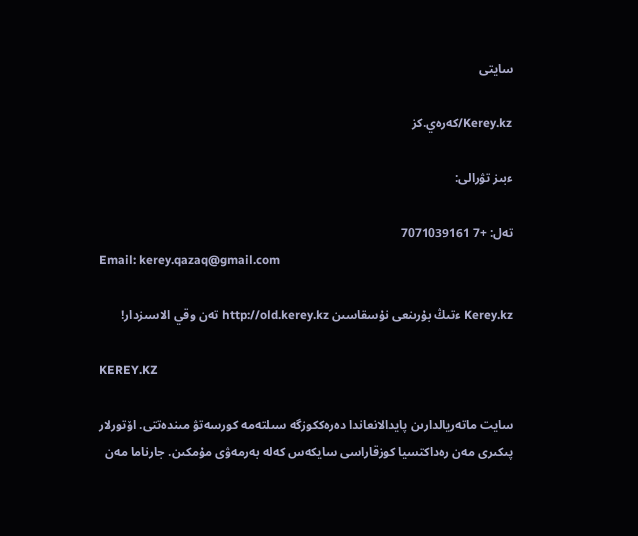سايتى

Kerey.kz/كەرەي.كز

ءبىز تۋرالى:

تەل: +7 7071039161
Email: kerey.qazaq@gmail.com

Kerey.kz ءتىڭ بۇرىنعى نۇسقاسىن http://old.kerey.kz تەن وقي الاسىزدار!

KEREY.KZ

سايت ماتەريالدارىن پايدالانعاندا دەرەككوزگە سىلتەمە كورسەتۋ مىندەتتى. اۆتورلار پىكىرى مەن رەداكتسيا كوزقاراسى سايكەس كەلە بەرمەۋى مۇمكىن. جارناما مەن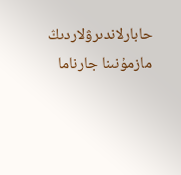حابارلاندىرۋلاردىڭ مازمۇنىنا جارناما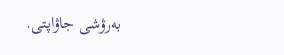بەرۋشى جاۋاپتى.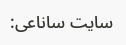سايت ساناعى: